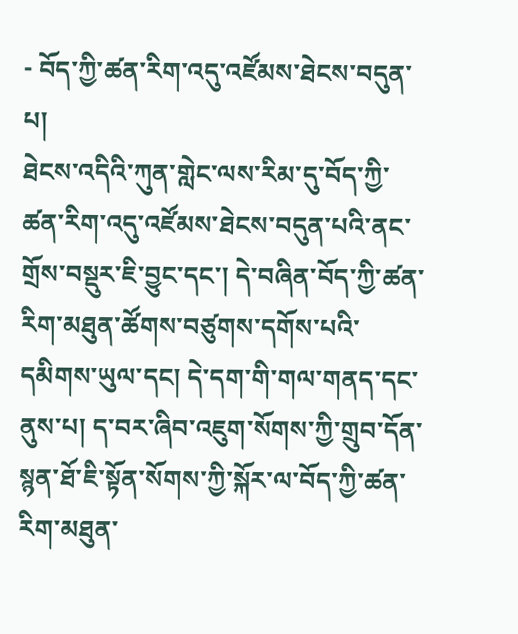- བོད་ཀྱི་ཚན་རིག་འདུ་འཛོམས་ཐེངས་བདུན་པ།
ཐེངས་འདིའི་ཀུན་གླེང་ལས་རིམ་དུ་བོད་ཀྱི་ཚན་རིག་འདུ་འཛོམས་ཐེངས་བདུན་པའི་ནང་གྲོས་བསྡུར་ཇི་བྱུང་དང་། དེ་བཞིན་བོད་ཀྱི་ཚན་རིག་མཐུན་ཚོགས་བཙུགས་དགོས་པའི་དམིགས་ཡུལ་དང། དེ་དག་གི་གལ་གནད་དང་ནུས་པ། ད་བར་ཞིབ་འཇུག་སོགས་ཀྱི་གྲུབ་དོན་སྙན་ཐོ་ཇི་སྟོན་སོགས་ཀྱི་སྐོར་ལ་བོད་ཀྱི་ཚན་རིག་མཐུན་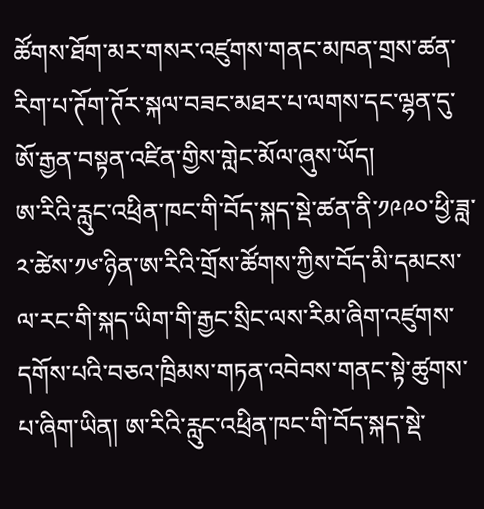ཚོགས་ཐོག་མར་གསར་འཛུགས་གནང་མཁན་གྲས་ཚན་རིག་པ་ཊོག་ཊོར་སྐལ་བཟང་མཐར་པ་ལགས་དང་ལྷན་དུ་ཨོ་རྒྱན་བསྟན་འཛིན་གྱིས་གླེང་མོལ་ཞུས་ཡོད།
ཨ་རིའི་རླུང་འཕྲིན་ཁང་གི་བོད་སྐད་སྡེ་ཚན་ནི་༡༩༩༠་ཕྱི་ཟླ་༢་ཚེས་༡༦་ཉིན་ཨ་རིའི་གྲོས་ཚོགས་ཀྱིས་བོད་མི་དམངས་ལ་རང་གི་སྐད་ཡིག་གི་རྒྱང་སྲིང་ལས་རིམ་ཞིག་འཛུགས་དགོས་པའི་བཅའ་ཁྲིམས་གཏན་འབེབས་གནང་སྟེ་ཚུགས་པ་ཞིག་ཡིན། ཨ་རིའི་རླུང་འཕྲིན་ཁང་གི་བོད་སྐད་སྡེ་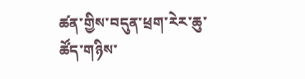ཚན་གྱིས་བདུན་ཕྲག་རེར་ཆུ་ཚོད་གཉིས་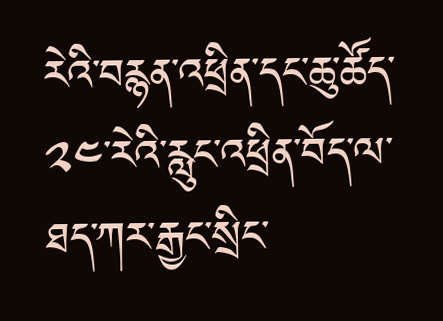རེའི་བརྙན་འཕྲིན་དང་ཆུ་ཚོད་༢༤་རེའི་རླུང་འཕྲིན་བོད་ལ་ཐད་ཀར་རྒྱང་སྲིང་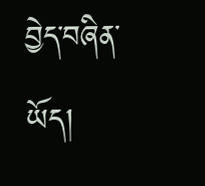བྱེད་བཞིན་ཡོད།